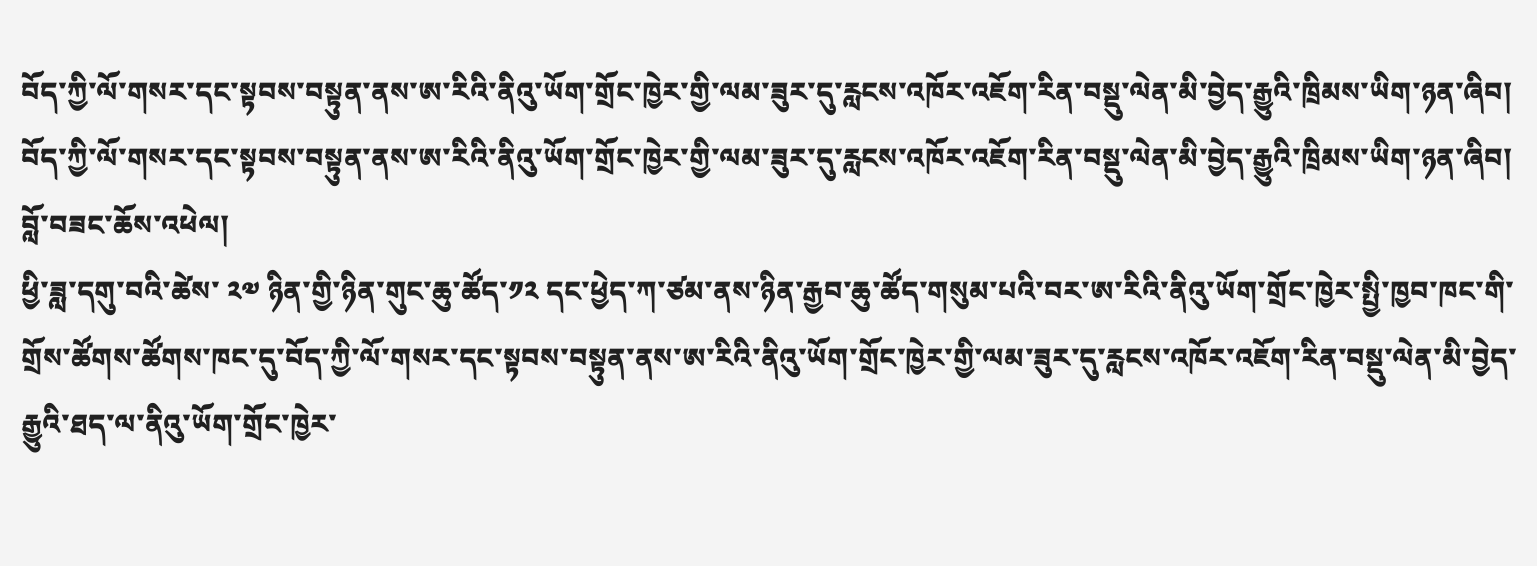བོད་ཀྱི་ལོ་གསར་དང་སྟབས་བསྟུན་ནས་ཨ་རིའི་ནིའུ་ཡོག་གྲོང་ཁྱེར་གྱི་ལམ་ཟུར་དུ་རླངས་འཁོར་འཇོག་རིན་བསྡུ་ལེན་མི་བྱེད་རྒྱུའི་ཁྲིམས་ཡིག་ཉན་ཞིབ།
བོད་ཀྱི་ལོ་གསར་དང་སྟབས་བསྟུན་ནས་ཨ་རིའི་ནིའུ་ཡོག་གྲོང་ཁྱེར་གྱི་ལམ་ཟུར་དུ་རླངས་འཁོར་འཇོག་རིན་བསྡུ་ལེན་མི་བྱེད་རྒྱུའི་ཁྲིམས་ཡིག་ཉན་ཞིབ།
བློ་བཟང་ཆོས་འཕེལ།
ཕྱི་ཟླ་དགུ་བའི་ཚེས་ ༢༧ ཉིན་གྱི་ཉིན་གུང་ཆུ་ཚོད་༡༢ དང་ཕྱེད་ཀ་ཙམ་ནས་ཉིན་རྒྱབ་ཆུ་ཚོད་གསུམ་པའི་བར་ཨ་རིའི་ནིའུ་ཡོག་གྲོང་ཁྱེར་སྤྱི་ཁྱབ་ཁང་གི་གྲོས་ཚོགས་ཚོགས་ཁང་དུ་བོད་ཀྱི་ལོ་གསར་དང་སྟབས་བསྟུན་ནས་ཨ་རིའི་ནིའུ་ཡོག་གྲོང་ཁྱེར་གྱི་ལམ་ཟུར་དུ་རླངས་འཁོར་འཇོག་རིན་བསྡུ་ལེན་མི་བྱེད་རྒྱུའི་ཐད་ལ་ནིའུ་ཡོག་གྲོང་ཁྱེར་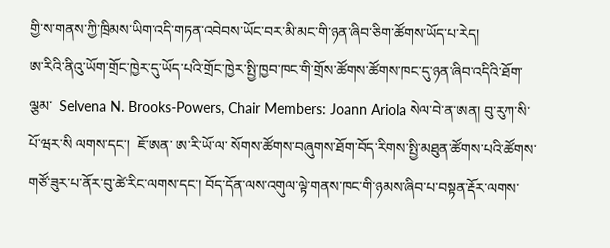གྱི་ས་གནས་ཀྱི་ཁྲིམས་ཡིག་འདི་གཏན་འབེབས་ཡོང་བར་མི་མང་གི་ཉན་ཞིབ་ཅིག་ཚོགས་ཡོད་པ་རེད།
ཨ་རིའི་ནིའུ་ཡོག་གྲོང་ཁྱེར་དུ་ཡོད་པའི་གྲོང་ཁྱེར་སྤྱི་ཁྱབ་ཁང་གི་གྲོས་ཚོགས་ཚོགས་ཁང་དུ་ཉན་ཞིབ་འདིའི་ཐོག་ལྕམ་  Selvena N. Brooks-Powers, Chair Members: Joann Ariola སེལ་བེ་ན་ཨན། བུ་རུཀ་སི་ པོ་ཝར་སི ལགས་དང་།  ཇོ་ཨན་ ཨ་རི་ཡོ་ལ་ སོགས་ཚོགས་བཞུགས་ཐོག་བོད་རིགས་སྤྱི་མཐུན་ཚོགས་པའི་ཚོགས་གཙོ་ཟུར་པ་ནོར་བུ་ཚེ་རིང་ལགས་དང་། བོད་དོན་ལས་འགུལ་ལྟེ་གནས་ཁང་གི་ཉམས་ཞིབ་པ་བསྟན་རྡོར་ལགས་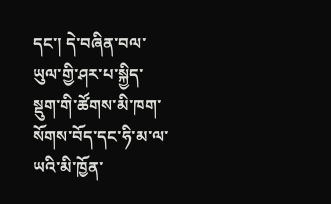དང་། དེ་བཞིན་བལ་ཡུལ་གྱི་ཤར་པ་སྐྱིད་སྡུག་གི་ཚོགས་མི་ཁག་སོགས་བོད་དང་ཧི་མ་ལ་ཡའི་མི་ཁྱོན་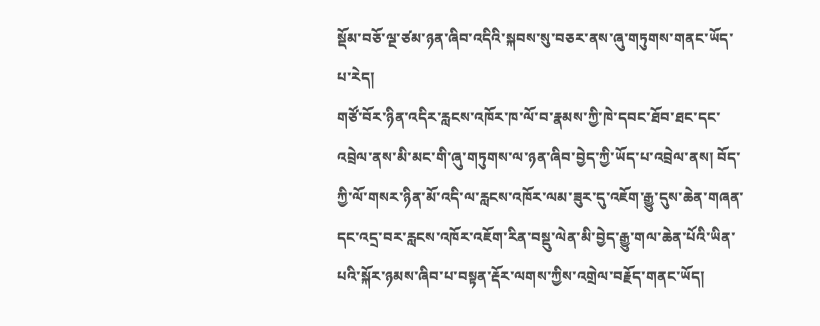སྡོམ་བཅོ་ལྔ་ཙམ་ཉན་ཞིབ་འདིའི་སྐབས་སུ་བཅར་ནས་ཞུ་གཏུགས་གནང་ཡོད་པ་རེད།
གཙོ་བོར་ཉིན་འདིར་རླངས་འཁོར་ཁ་ལོ་བ་རྣམས་ཀྱི་ཁེ་དབང་ཐོབ་ཐང་དང་འབྲེལ་ནས་མི་མང་གི་ཞུ་གཏུགས་ལ་ཉན་ཞིབ་བྱེད་ཀྱི་ཡོད་པ་འབྲེལ་ནས། བོད་ཀྱི་ལོ་གསར་ཉིན་མོ་འདི་ལ་རླངས་འཁོར་ལམ་ཟུར་དུ་འཇོག་རྒྱུ་དུས་ཆེན་གཞན་དང་འདྲ་བར་རླངས་འཁོར་འཇོག་རིན་བསྡུ་ལེན་མི་བྱེད་རྒྱུ་གལ་ཆེན་པོའི་ཡིན་པའི་སྐོར་ཉམས་ཞིབ་པ་བསྟན་རྡོར་ལགས་ཀྱིས་འགྲེལ་བརྗོད་གནང་ཡོད།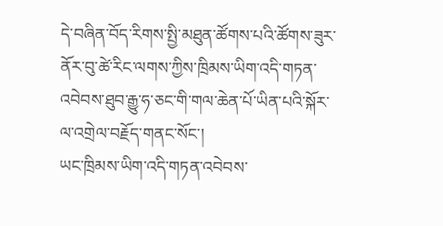དེ་བཞིན་བོད་རིགས་སྤྱི་མཐུན་ཚོགས་པའི་ཚོགས་ཟུར་ནོར་བུ་ཚེ་རིང་ལགས་ཀྱིས་ཁྲིམས་ཡིག་འདི་གཏན་འབེབས་ཐུབ་རྒྱུ་ཧ་ཅང་གི་གལ་ཆེན་པོ་ཡིན་པའི་སྐོར་ལ་འགྲེལ་བརྗོད་གནང་སོང་།
ཡང་ཁྲིམས་ཡིག་འདི་གཏན་འབེབས་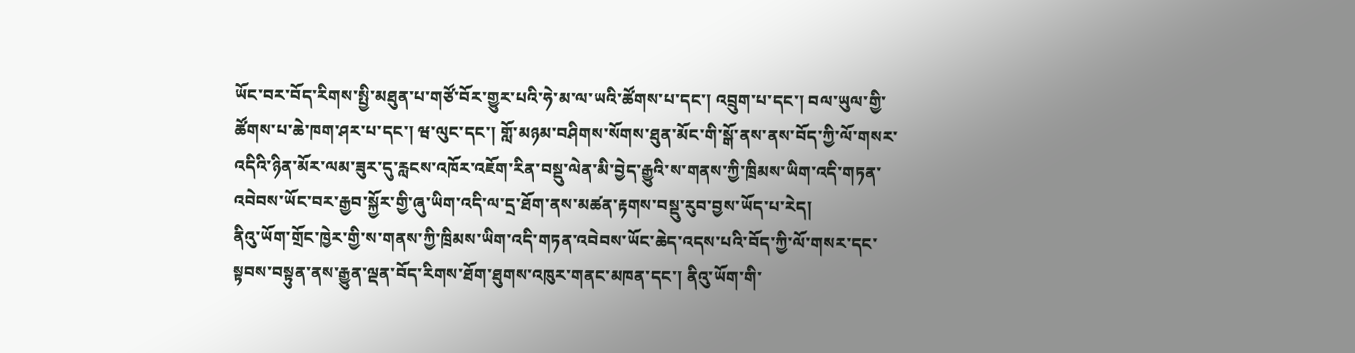ཡོང་བར་བོད་རིགས་སྤྱི་མཐུན་པ་གཙོ་བོར་གྱུར་པའི་ཧེ་མ་ལ་ཡའི་ཚོགས་པ་དང་། འབྲུག་པ་དང་། བལ་ཡུལ་གྱི་ཚོགས་པ་ཆེ་ཁག་ཤར་པ་དང་། ཝ་ལུང་དང་། གློ་མཉམ་བཤིགས་སོགས་ཐུན་མོང་གི་སྒོ་ནས་ནས་བོད་ཀྱི་ལོ་གསར་འདིའི་ཉིན་མོར་ལམ་ཟུར་དུ་རླངས་འཁོར་འཇོག་རིན་བསྡུ་ལེན་མི་བྱེད་རྒྱུའི་ས་གནས་ཀྱི་ཁྲིམས་ཡིག་འདི་གཏན་འབེབས་ཡོང་བར་རྒྱབ་སྐྱོར་གྱི་ཞུ་ཡིག་འདི་ལ་དྲ་ཐོག་ནས་མཚན་རྟགས་བསྡུ་རུབ་བྱས་ཡོད་པ་རེད།
ནིའུ་ཡོག་གྲོང་ཁྱེར་གྱི་ས་གནས་ཀྱི་ཁྲིམས་ཡིག་འདི་གཏན་འབེབས་ཡོང་ཆེད་འདས་པའི་བོད་ཀྱི་ལོ་གསར་དང་སྟབས་བསྟུན་ནས་རྒྱུན་ལྡན་བོད་རིགས་ཐོག་ཐུགས་འཁུར་གནང་མཁན་དང་། ནིའུ་ཡོག་གི་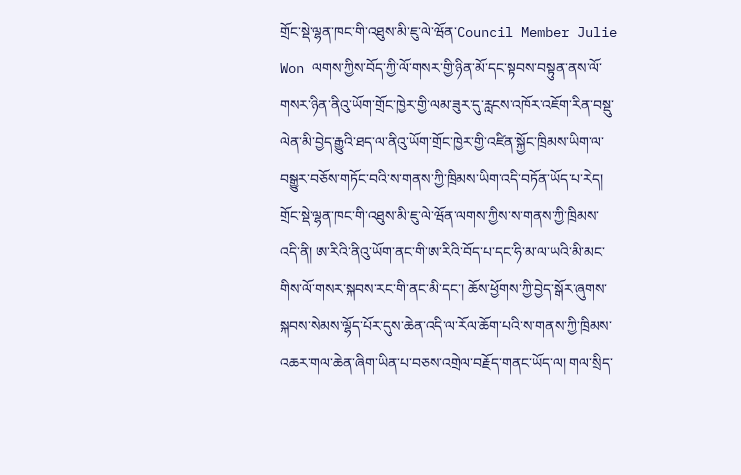གྲོང་སྡེ་ལྷན་ཁང་གི་འཐུས་མི་ཇུ་ལེ་ཝོན་Council Member Julie Won ལགས་ཀྱིས་བོད་ཀྱི་ལོ་གསར་གྱི་ཉིན་མོ་དང་སྟབས་བསྟུན་ནས་ལོ་གསར་ཉིན་ནིའུ་ཡོག་གྲོང་ཁྱེར་གྱི་ལམ་ཟུར་དུ་རླངས་འཁོར་འཇོག་རིན་བསྡུ་ལེན་མི་བྱེད་རྒྱུའི་ཐད་ལ་ནིའུ་ཡོག་གྲོང་ཁྱེར་གྱི་འཛིན་སྐྱོང་ཁྲིམས་ཡིག་ལ་བསྒྱུར་བཅོས་གཏོང་བའི་ས་གནས་ཀྱི་ཁྲིམས་ཡིག་འདི་བཏོན་ཡོད་པ་རེད།
གྲོང་སྡེ་ལྷན་ཁང་གི་འཐུས་མི་ཇུ་ལེ་ཝོན་ལགས་ཀྱིས་ས་གནས་ཀྱི་ཁྲིམས་འདི་ནི། ཨ་རིའི་ནིའུ་ཡོག་ནང་གི་ཨ་རིའི་བོད་པ་དང་ཧི་མ་ལ་ཡའི་མི་མང་གིས་ལོ་གསར་སྐབས་རང་གི་ནང་མི་དང་། ཆོས་ཕྱོགས་ཀྱི་བྱེད་སྒོར་ཞུགས་སྐབས་སེམས་ལྷོད་པོར་དུས་ཆེན་འདི་ལ་རོལ་ཆོག་པའི་ས་གནས་ཀྱི་ཁྲིམས་འཆར་གལ་ཆེན་ཞིག་ཡིན་པ་བཅས་འགྲེལ་བརྗོད་གནང་ཡོད་ལ། གལ་སྲིད་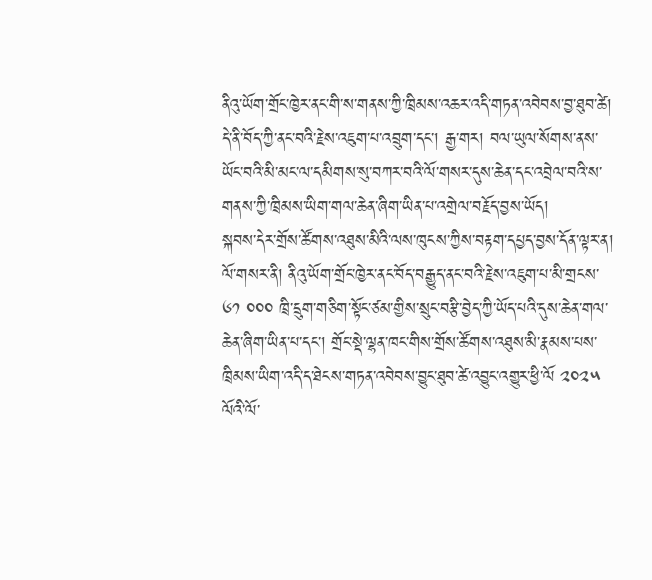ནིའུ་ཡོག་གྲོང་ཁྱེར་ནང་གི་ས་གནས་ཀྱི་ཁྲིམས་འཆར་འདི་གཏན་འབེབས་བྱ་ཐུབ་ཚེ། དེ་ནི་བོད་ཀྱི་ནང་བའི་རྗེས་འཇུག་པ་འབྲུག་དང་། རྒྱ་གར། བལ་ཡུལ་སོགས་ནས་ཡོང་བའི་མི་མང་ལ་དམིགས་སུ་བཀར་བའི་ལོ་གསར་དུས་ཆེན་དང་འབྲེལ་བའི་ས་གནས་ཀྱི་ཁྲིམས་ཡིག་གལ་ཆེན་ཞིག་ཡིན་པ་འགྲེལ་བརྗོད་བྱས་ཡོད།
སྐབས་དེར་གྲོས་ཚོགས་འཐུས་མིའི་ལས་ཁུངས་ཀྱིས་བརྟག་དཔྱད་བྱས་དོན་ལྟར་ན། ལོ་གསར་ནི། ནིའུ་ཡོག་གྲོང་ཁྱེར་ནང་བོད་བརྒྱུད་ནང་བའི་རྗེས་འཇུག་པ་མི་གྲངས་ ༦༡ ༠༠༠ ཁྲི་དྲུག་གཅིག་སྟོང་ཙམ་གྱིས་སྲུང་བརྩི་བྱེད་ཀྱི་ཡོད་པའི་དུས་ཆེན་གལ་ཆེན་ཞིག་ཡིན་པ་དང་། གྲོང་སྡེ་ལྷན་ཁང་གིས་གྲོས་ཚོགས་འཐུས་མི་རྣམས་པས་ཁྲིམས་ཡིག་འདི་ད་ཐེངས་གཏན་འབེབས་བྱུང་ཐུབ་ཚེ་འབྱུང་འགྱུར་ཕྱི་ལོ ༢༠༢༥ ལོའི་ལོ་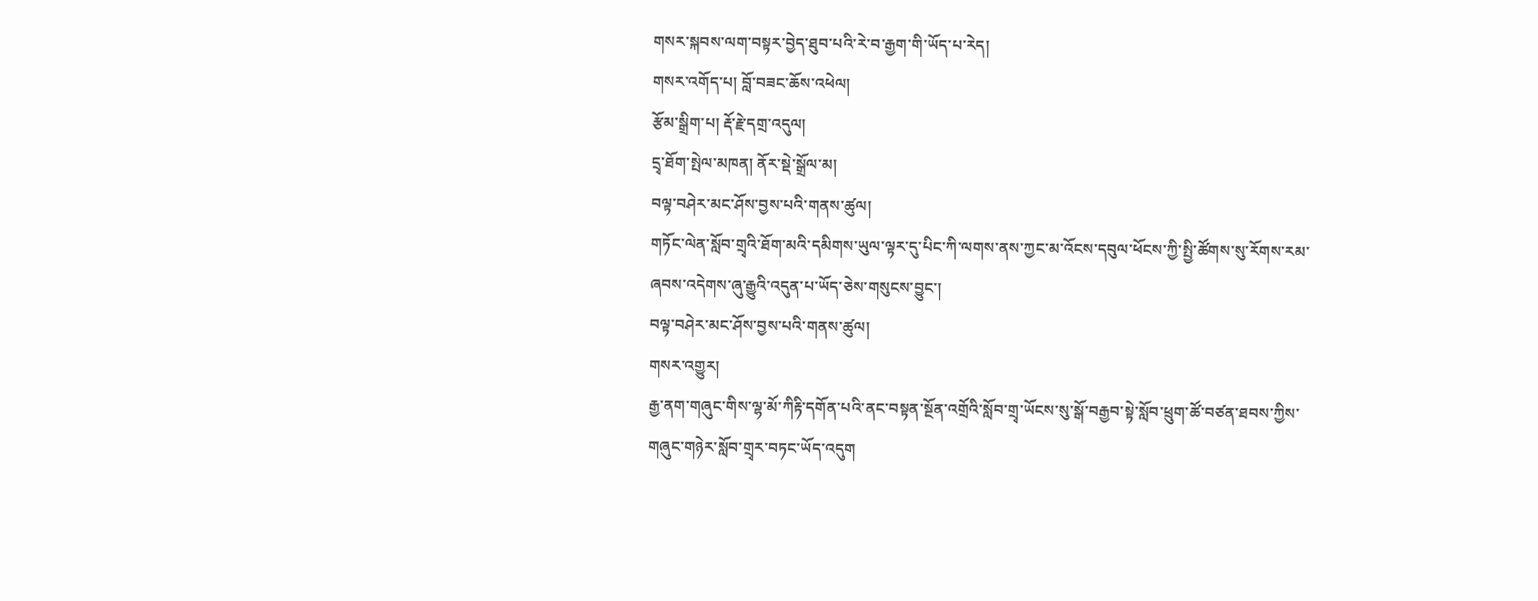གསར་སྐབས་ལག་བསྟར་བྱེད་ཐུབ་པའི་རེ་བ་རྒྱག་གི་ཡོད་པ་རེད།
གསར་འགོད་པ། བློ་བཟང་ཆོས་འཕེལ།
རྩོམ་སྒྲིག་པ། རྡོ་རྗེ་དགྲ་འདུལ།
དྲྭ་ཐོག་སྤེལ་མཁན། ནོར་སྡེ་སྒྲོལ་མ།
བལྟ་བཤེར་མང་ཤོས་བྱས་པའི་གནས་ཚུལ།
གཏོང་ལེན་སློབ་གྲྭའི་ཐོག་མའི་དམིགས་ཡུལ་ལྟར་དུ་པིང་ཀི་ལགས་ནས་ཀྱང་མ་འོངས་དབུལ་ཕོངས་ཀྱི་སྤྱི་ཚོགས་སུ་རོགས་རམ་ཞབས་འདེགས་ཞུ་རྒྱུའི་འདུན་པ་ཡོད་ཅེས་གསུངས་བྱུང་།
བལྟ་བཤེར་མང་ཤོས་བྱས་པའི་གནས་ཚུལ།
གསར་འགྱུར།
རྒྱ་ནག་གཞུང་གིས་ལྷ་མོ་ཀིརྟི་དགོན་པའི་ནང་བསྟན་སྔོན་འགྲོའི་སློབ་གྲྭ་ཡོངས་སུ་སྒོ་བརྒྱབ་སྟེ་སློབ་ཕྲུག་ཚོ་བཙན་ཐབས་ཀྱིས་གཞུང་གཉེར་སློབ་གྲྭར་བཏང་ཡོད་འདུག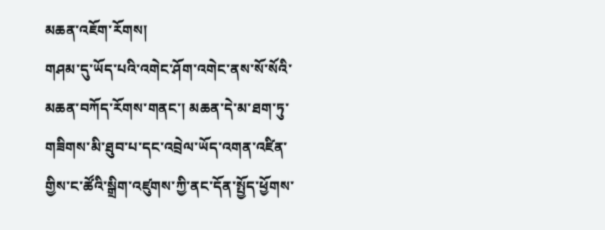མཆན་འཇོག་རོགས།
གཤམ་དུ་ཡོད་པའི་འགེང་ཤོག་འགེང་ནས་སོ་སོའི་མཆན་བཀོད་རོགས་གནང་། མཆན་དེ་མ་ཐག་ཏུ་གཟིགས་མི་ཐུབ་པ་དང་འབྲེལ་ཡོད་འགན་འཛིན་གྱིས་ང་ཚོའི་སྒྲིག་འཛུགས་ཀྱི་ནང་དོན་སྤྱོད་ཕྱོགས་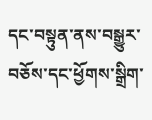དང་བསྟུན་ནས་བསྒྱུར་བཅོས་དང་ཕྱོགས་སྒྲིག་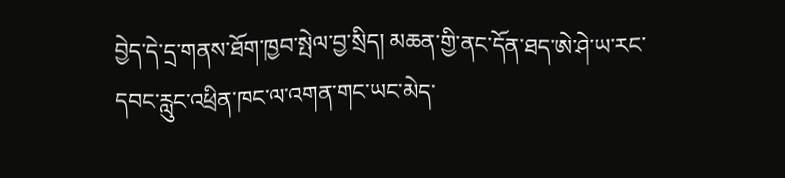བྱེད་དེ་དྲ་གནས་ཐོག་ཁྱབ་སྤེལ་བྱ་སྲིད། མཆན་གྱི་ནང་དོན་ཐད་ཨེ་ཤེ་ཡ་རང་དབང་རླུང་འཕྲིན་ཁང་ལ་འགན་གང་ཡང་མེད་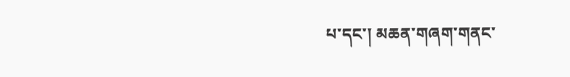པ་དང་། མཆན་གཞག་གནང་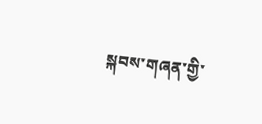སྐབས་གཞན་གྱི་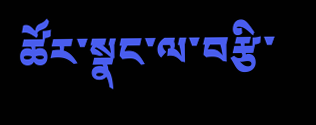ཚོར་སྣང་ལ་བརྩི་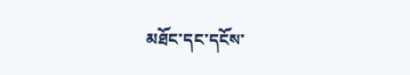མཐོང་དང་དངོས་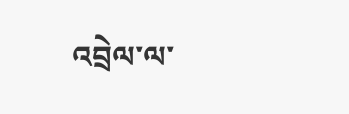འབྲེལ་ལ་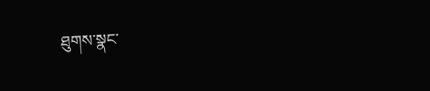ཐུགས་སྣང་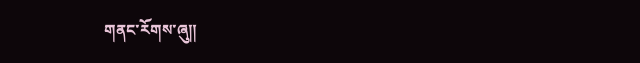གནང་རོགས་ཞུ༎